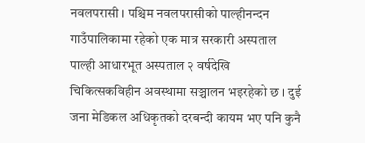नवलपरासी । पश्चिम नवलपरासीको पाल्हीनन्दन गाउँपालिकामा रहेको एक मात्र सरकारी अस्पताल पाल्ही आधारभूत अस्पताल २ वर्षदेखि चिकित्सकविहीन अवस्थामा सञ्चालन भइरहेको छ । दुई जना मेडिकल अधिकृतको दरबन्दी कायम भए पनि कुनै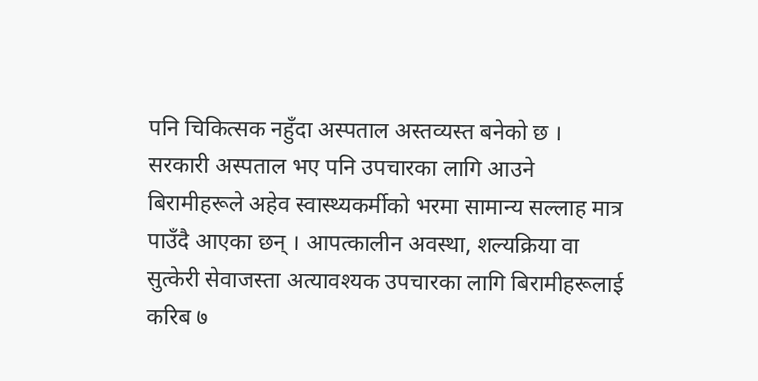पनि चिकित्सक नहुँदा अस्पताल अस्तव्यस्त बनेको छ ।
सरकारी अस्पताल भए पनि उपचारका लागि आउने बिरामीहरूले अहेव स्वास्थ्यकर्मीको भरमा सामान्य सल्लाह मात्र पाउँदै आएका छन् । आपत्कालीन अवस्था, शल्यक्रिया वा सुत्केरी सेवाजस्ता अत्यावश्यक उपचारका लागि बिरामीहरूलाई करिब ७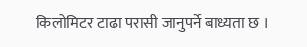किलोमिटर टाढा परासी जानुपर्ने बाध्यता छ ।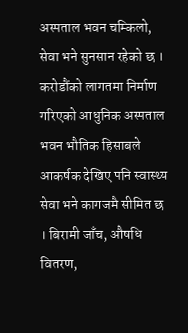अस्पताल भवन चम्किलो, सेवा भने सुनसान रहेको छ । करोडौंको लागतमा निर्माण गरिएको आधुनिक अस्पताल भवन भौतिक हिसाबले आकर्षक देखिए पनि स्वास्थ्य सेवा भने कागजमै सीमित छ । बिरामी जाँच, औषधि वितरण,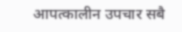आपत्कालीन उपचार सबै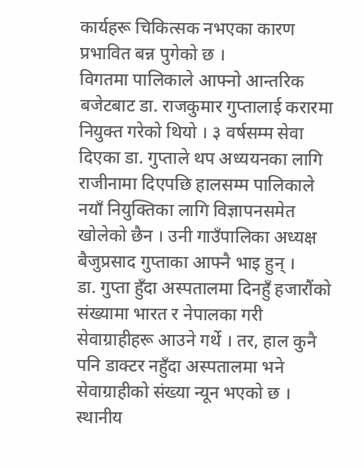कार्यहरू चिकित्सक नभएका कारण प्रभावित बन्न पुगेको छ ।
विगतमा पालिकाले आफ्नो आन्तरिक बजेटबाट डा. राजकुमार गुप्तालाई करारमा नियुक्त गरेको थियो । ३ वर्षसम्म सेवा दिएका डा. गुप्ताले थप अध्ययनका लागि राजीनामा दिएपछि हालसम्म पालिकाले नयाँ नियुक्तिका लागि विज्ञापनसमेत खोलेको छैन । उनी गाउँपालिका अध्यक्ष बैजुप्रसाद गुप्ताका आफ्नै भाइ हुन् ।
डा. गुप्ता हुँदा अस्पतालमा दिनहुँ हजारौंको संख्यामा भारत र नेपालका गरी सेवाग्राहीहरू आउने गर्थे । तर, हाल कुनै पनि डाक्टर नहुँदा अस्पतालमा भने सेवाग्राहीको संख्या न्यून भएको छ ।
स्थानीय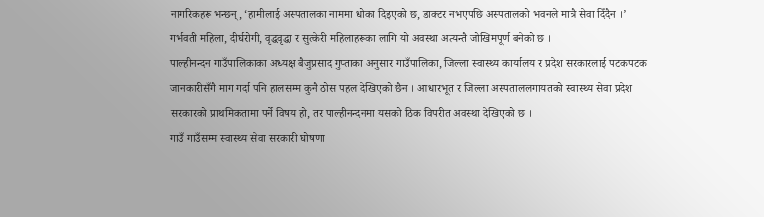नागरिकहरू भन्छन्, ‘हामीलाई अस्पतालका नाममा धोका दिइएको छ, डाक्टर नभएपछि अस्पतालको भवनले मात्रै सेवा दिँदैन ।’
गर्भवती महिला, दीर्घरोगी, वृद्धवृद्धा र सुत्केरी महिलाहरूका लागि यो अवस्था अत्यन्तै जोखिमपूर्ण बनेको छ ।
पाल्हीनन्दन गाउँपालिकाका अध्यक्ष बैजुप्रसाद गुप्ताका अनुसार गाउँपालिका, जिल्ला स्वास्थ्य कार्यालय र प्रदेश सरकारलाई पटकपटक जानकारीसँगै माग गर्दा पनि हालसम्म कुनै ठोस पहल देखिएको छैन । आधारभूत र जिल्ला अस्पताललगायतको स्वास्थ्य सेवा प्रदेश सरकारको प्राथमिकतामा पर्ने विषय हो, तर पाल्हीनन्दनमा यसको ठिक विपरीत अवस्था देखिएको छ ।
गाउँ गाउँसम्म स्वास्थ्य सेवा सरकारी घोषणा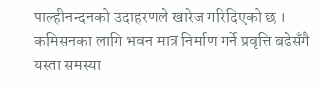पाल्हीनन्दनको उदाहरणले खारेज गरिदिएको छ । कमिसनका लागि भवन मात्र निर्माण गर्ने प्रवृत्ति बढेसँगै यस्ता समस्या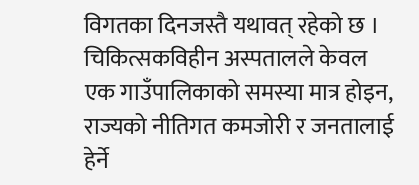विगतका दिनजस्तै यथावत् रहेको छ । चिकित्सकविहीन अस्पतालले केवल एक गाउँपालिकाको समस्या मात्र होइन, राज्यको नीतिगत कमजोरी र जनतालाई हेर्ने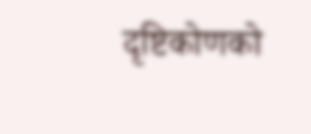दृष्टिकोणको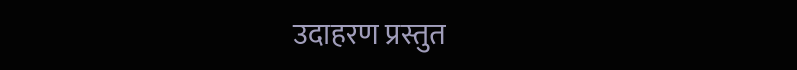उदाहरण प्रस्तुत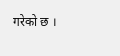गरेको छ ।